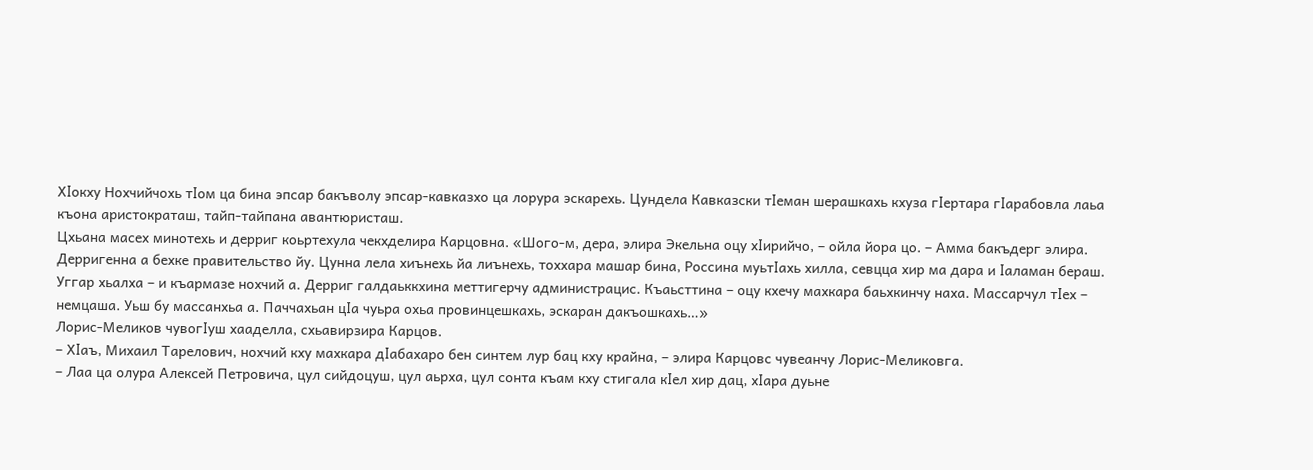Хӏокху Нохчийчохь тӏом ца бина эпсар бакъволу эпсар-кавказхо ца лорура эскарехь. Цундела Кавказски тӏеман шерашкахь кхуза гӏертара гӏарабовла лаьа къона аристократаш, тайп-тайпана авантюристаш.
Цхьана масех минотехь и дерриг коьртехула чекхделира Карцовна. «Шого-м, дера, элира Экельна оцу хӏирийчо, – ойла йора цо. – Амма бакъдерг элира. Дерригенна а бехке правительство йу. Цунна лела хиънехь йа лиънехь, тоххара машар бина, Россина муьтӏахь хилла, севцца хир ма дара и ӏаламан бераш. Уггар хьалха – и къармазе нохчий а. Дерриг галдаьккхина меттигерчу администрацис. Къаьсттина – оцу кхечу махкара баьхкинчу наха. Массарчул тӏех – немцаша. Уьш бу массанхьа а. Паччахьан цӏа чуьра охьа провинцешкахь, эскаран дакъошкахь…»
Лорис-Меликов чувогӏуш хааделла, схьавирзира Карцов.
– Хӏаъ, Михаил Тарелович, нохчий кху махкара дӏабахаро бен синтем лур бац кху крайна, – элира Карцовс чувеанчу Лорис-Меликовга.
– Лаа ца олура Алексей Петровича, цул сийдоцуш, цул аьрха, цул сонта къам кху стигала кӏел хир дац, хӏара дуьне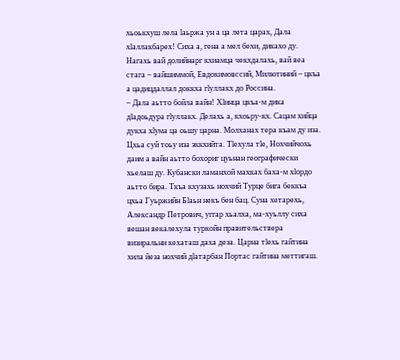хьоькхуш лела ӏаьржа ун а ца лета царах, Дала хӏаллакбарех! Сиха а, гена а мел бехи, дикахо ду. Нагахь вай долийнарг кхиамца чекхдалахь, вай веа стага – вайшиммой, Евдокимовссий, Милютиний – цкъа а цадицдаллал доккха гӏуллакх до Россина.
– Дала аьтто бойла вайн! Хӏинца цкъа-м дика дӏадоьдура гӏуллакх. Делахь а, кхоьру-кх. Сацам хийца дукха хӏума ца оьшу царна. Молханах тера къам ду иза. Цхьа суй тоьу иза эккхийта. Тӏехула тӏе, Нохчийчохь даим а вайн аьтто бохориг цуьнан географически хьелаш ду. Кубански ламанхой махках баха-м хӏордо аьтто бира. Ткъа кхузахь нохчий Турце бига беккъа цхьа Гуьржийн Бӏаьн некъ бен бац. Суна хетарехь, Александр Петрович, уггар хьалха, ма-хуьллу сиха вешан векалехула туркойн правительствера визиральни кехаташ даха деза. Царна тӏехь гайтина хила йеза нохчий дӏатарбан Портас гайтина меттигаш.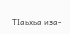Тӏаьхьа иза-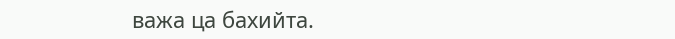важа ца бахийта.